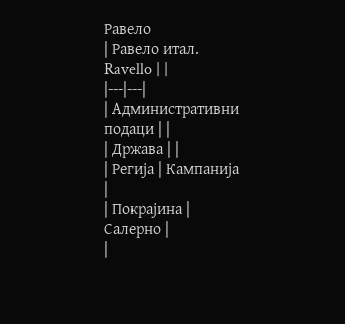Равело
| Равело итал. Ravello | |
|---|---|
| Административни подаци | |
| Држава | |
| Регија | Кампанија |
| Покрајина | Салерно |
|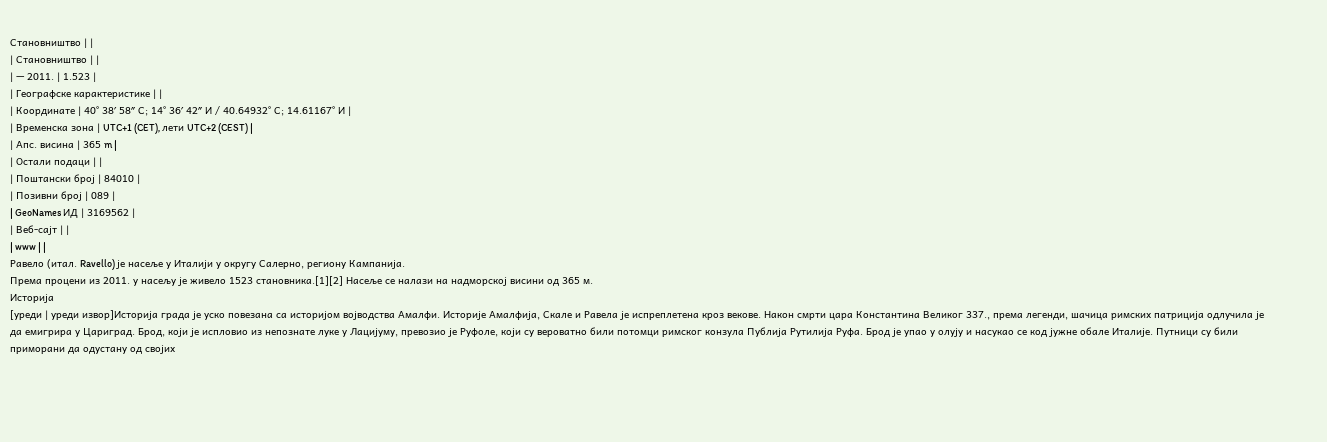Становништво | |
| Становништво | |
| — 2011. | 1.523 |
| Географске карактеристике | |
| Координате | 40° 38′ 58″ С; 14° 36′ 42″ И / 40.64932° С; 14.61167° И |
| Временска зона | UTC+1 (CET), лети UTC+2 (CEST) |
| Апс. висина | 365 m |
| Остали подаци | |
| Поштански број | 84010 |
| Позивни број | 089 |
| GeoNames ИД | 3169562 |
| Веб-сајт | |
| www | |
Равело (итал. Ravello) је насеље у Италији у округу Салерно, региону Кампанија.
Према процени из 2011. у насељу је живело 1523 становника.[1][2] Насеље се налази на надморској висини од 365 м.
Историја
[уреди | уреди извор]Историја града је уско повезана са историјом војводства Амалфи. Историје Амалфија, Скале и Равела је испреплетена кроз векове. Након смрти цара Константина Великог 337., према легенди, шачица римских патриција одлучила је да емигрира у Цариград. Брод, који је испловио из непознате луке у Лацијуму, превозио је Руфоле, који су вероватно били потомци римског конзула Публија Рутилија Руфа. Брод је упао у олују и насукао се код јужне обале Италије. Путници су били приморани да одустану од својих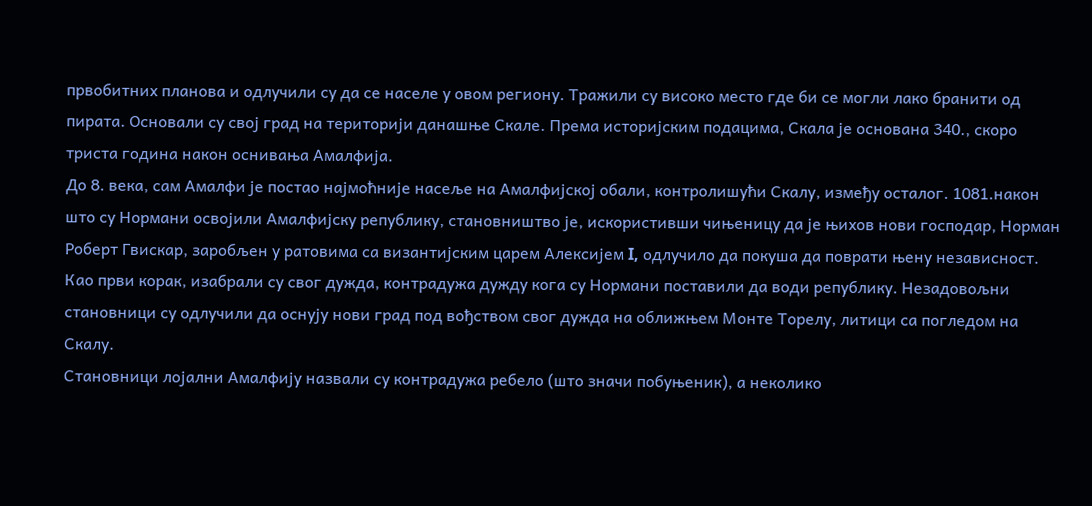првобитних планова и одлучили су да се населе у овом региону. Тражили су високо место где би се могли лако бранити од пирата. Основали су свој град на територији данашње Скале. Према историјским подацима, Скала је основана 340., скоро триста година након оснивања Амалфија.
До 8. века, сам Амалфи је постао најмоћније насеље на Амалфијској обали, контролишући Скалу, између осталог. 1081.након што су Нормани освојили Амалфијску републику, становништво је, искористивши чињеницу да је њихов нови господар, Норман Роберт Гвискар, заробљен у ратовима са византијским царем Алексијем I, одлучило да покуша да поврати њену независност. Као први корак, изабрали су свог дужда, контрадужа дужду кога су Нормани поставили да води републику. Незадовољни становници су одлучили да оснују нови град под вођством свог дужда на оближњем Монте Торелу, литици са погледом на Скалу.
Становници лојални Амалфију назвали су контрадужа ребело (што значи побуњеник), а неколико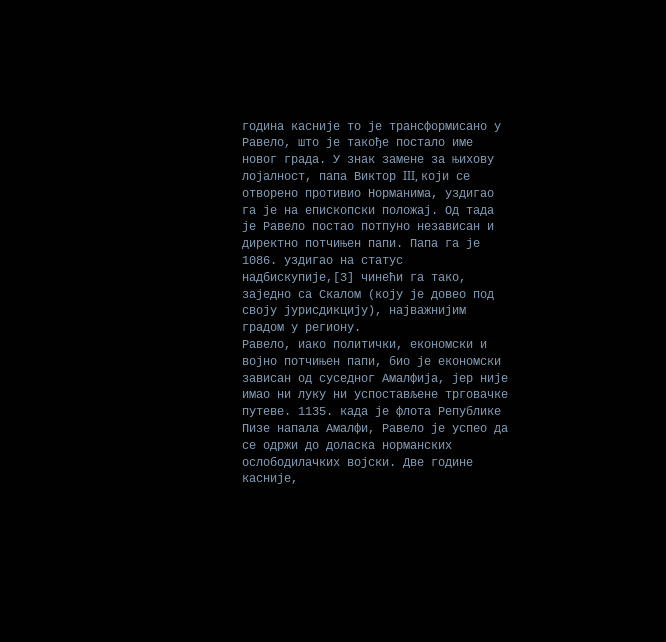година касније то је трансформисано у Равело, што је такође постало име новог града. У знак замене за њихову лојалност, папа Виктор III, који се отворено противио Норманима, уздигао га је на епископски положај. Од тада је Равело постао потпуно независан и директно потчињен папи. Папа га је 1086. уздигао на статус надбискупије,[3] чинећи га тако, заједно са Скалом (коју је довео под своју јурисдикцију), најважнијим градом у региону.
Равело, иако политички, економски и војно потчињен папи, био је економски зависан од суседног Амалфија, јер није имао ни луку ни успостављене трговачке путеве. 1135. када је флота Републике Пизе напала Амалфи, Равело је успео да се одржи до доласка норманских ослободилачких војски. Две године касније,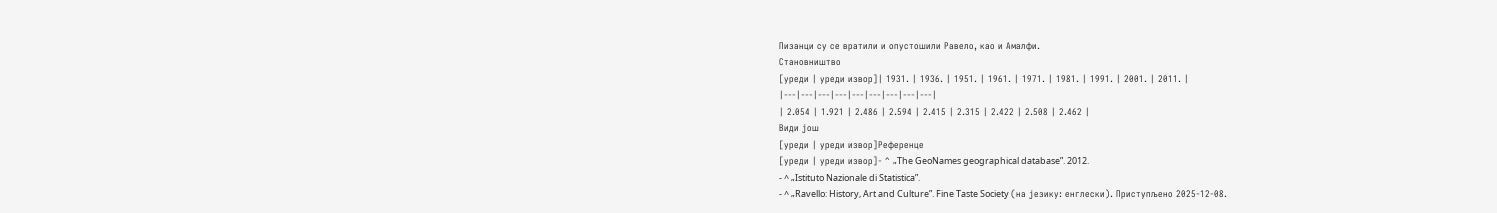Пизанци су се вратили и опустошили Равело, као и Амалфи.
Становништво
[уреди | уреди извор]| 1931. | 1936. | 1951. | 1961. | 1971. | 1981. | 1991. | 2001. | 2011. |
|---|---|---|---|---|---|---|---|---|
| 2.054 | 1.921 | 2.486 | 2.594 | 2.415 | 2.315 | 2.422 | 2.508 | 2.462 |
Види још
[уреди | уреди извор]Референце
[уреди | уреди извор]- ^ „The GeoNames geographical database”. 2012.
- ^ „Istituto Nazionale di Statistica”.
- ^ „Ravello: History, Art and Culture”. Fine Taste Society (на језику: енглески). Приступљено 2025-12-08.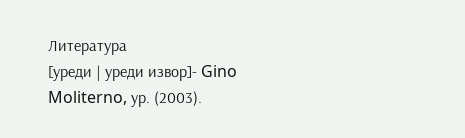Литература
[уреди | уреди извор]- Gino Moliterno, ур. (2003).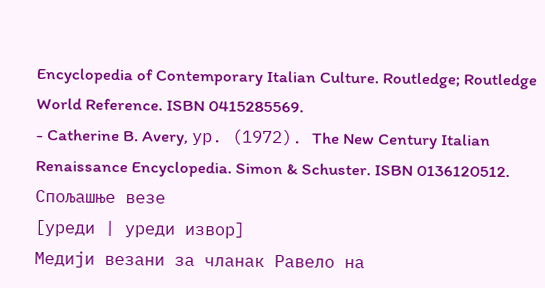Encyclopedia of Contemporary Italian Culture. Routledge; Routledge World Reference. ISBN 0415285569.
- Catherine B. Avery, ур. (1972). The New Century Italian Renaissance Encyclopedia. Simon & Schuster. ISBN 0136120512.
Спољашње везе
[уреди | уреди извор]
Медији везани за чланак Равело на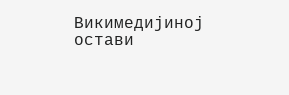Викимедијиној остави